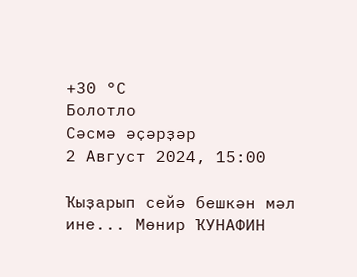+30 °С
Болотло
Сәсмә әҫәрҙәр
2 Август 2024, 15:00

Ҡыҙарып сейә бешкән мәл ине... Мөнир ҠУНАФИН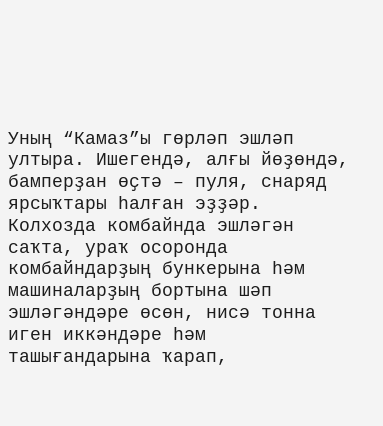Уның “Камаз”ы гөрләп эшләп ултыра. Ишегендә, алғы йөҙөндә, бамперҙан өҫтә – пуля, снаряд ярсыҡтары һалған эҙҙәр. Колхозда комбайнда эшләгән саҡта, ураҡ осоронда комбайндарҙың бункерына һәм машиналарҙың бортына шәп эшләгәндәре өсөн, нисә тонна иген иккәндәре һәм ташығандарына ҡарап,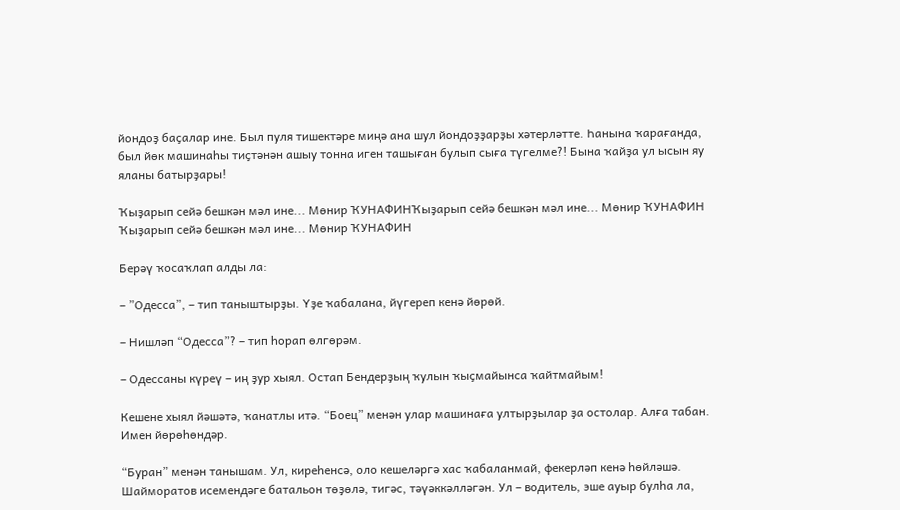йондоҙ баҫалар ине. Был пуля тишектәре миңә ана шул йондоҙҙарҙы хәтерләтте. Һанына ҡарағанда, был йөк машинаһы тиҫтәнән ашыу тонна иген ташыған булып сыға түгелме?! Бына ҡайҙа ул ысын яу яланы батырҙары!

Ҡыҙарып сейә бешкән мәл ине... Мөнир ҠУНАФИНҠыҙарып сейә бешкән мәл ине... Мөнир ҠУНАФИН
Ҡыҙарып сейә бешкән мәл ине... Мөнир ҠУНАФИН

Берәү ҡосаҡлап алды ла:

– ”Одесса”, – тип таныштырҙы. Үҙе ҡабалана, йүгереп кенә йөрөй.

– Нишләп “Одесса”? – тип һорап өлгөрәм.

– Одессаны күреү – иң ҙур хыял. Остап Бендерҙың ҡулын ҡыҫмайынса ҡайтмайым!

Кешене хыял йәшәтә, ҡанатлы итә. “Боец” менән улар машинаға ултырҙылар ҙа остолар. Алға табан. Имен йөрөһөндәр.

“Буран” менән танышам. Ул, киреһенсә, оло кешеләргә хас ҡабаланмай, фекерләп кенә һөйләшә. Шайморатов исемендәге батальон төҙөлә, тигәс, тәүәккәлләгән. Ул – водитель, эше ауыр булһа ла,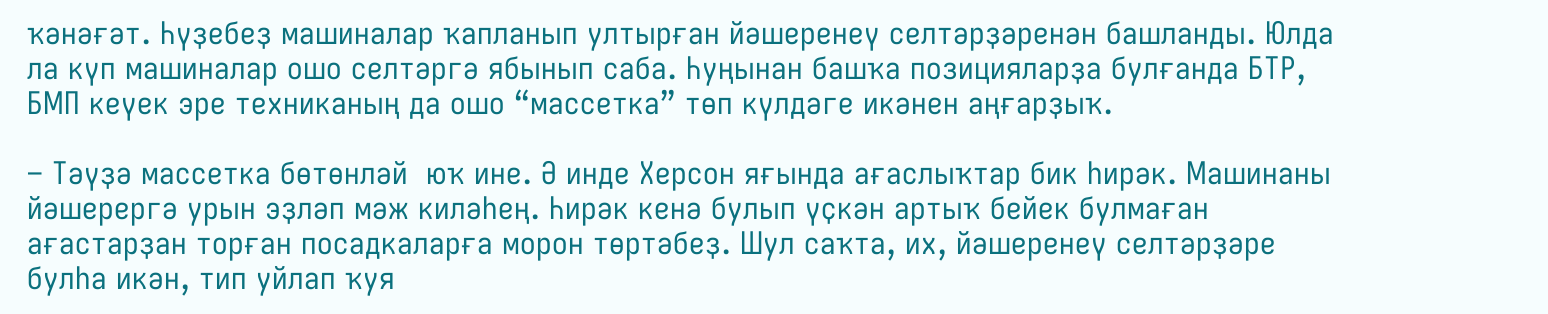ҡәнәғәт. Һүҙебеҙ машиналар ҡапланып ултырған йәшеренеү селтәрҙәренән башланды. Юлда ла күп машиналар ошо селтәргә ябынып саба. Һуңынан башҡа позицияларҙа булғанда БТР, БМП кеүек эре техниканың да ошо “массетка” төп күлдәге икәнен аңғарҙыҡ.

– Тәүҙә массетка бөтөнләй  юҡ ине. Ә инде Херсон яғында ағаслыҡтар бик һирәк. Машинаны йәшерергә урын эҙләп мәж киләһең. Һирәк кенә булып үҫкән артыҡ бейек булмаған ағастарҙан торған посадкаларға морон төртәбеҙ. Шул саҡта, их, йәшеренеү селтәрҙәре булһа икән, тип уйлап ҡуя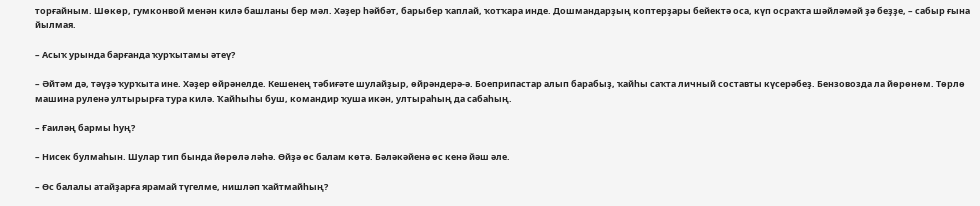торғайным. Шөкөр, гумконвой менән килә башланы бер мәл. Хәҙер һәйбәт, барыбер ҡаплай, ҡотҡара инде. Дошмандарҙың коптерҙары бейектә оса, күп осраҡта шәйләмәй ҙә беҙҙе, – сабыр ғына йылмая.

– Асыҡ урында барғанда ҡурҡытамы әтеү?

– Әйтәм дә, тәүҙә ҡурҡыта ине. Хәҙер өйрәнелде. Кешенең тәбиғәте шулайҙыр, өйрәндерә-ә. Боеприпастар алып барабыҙ, ҡайһы саҡта личный составты күсерәбеҙ. Бензовозда ла йөрөнөм. Төрлө машина руленә ултырырға тура килә. Ҡайһыһы буш, командир ҡуша икән, ултыраһың да сабаһың.

– Ғаиләң бармы һуң?

– Нисек булмаһын. Шулар тип бында йөрөлә ләһә. Өйҙә өс балам көтә. Бәләкәйенә өс кенә йәш әле.

– Өс балалы атайҙарға ярамай түгелме, нишләп ҡайтмайһың?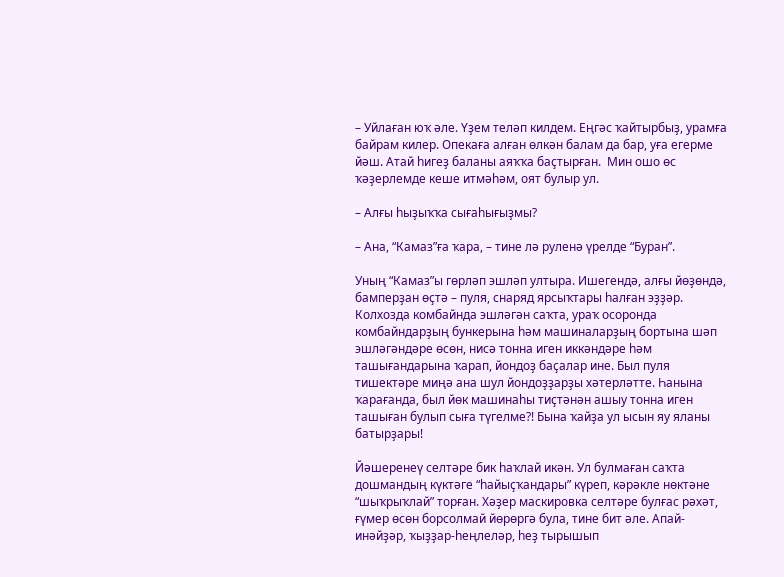– Уйлаған юҡ әле. Үҙем теләп килдем. Еңгәс ҡайтырбыҙ, урамға байрам килер. Опекаға алған өлкән балам да бар, уға егерме йәш. Атай һигеҙ баланы аяҡҡа баҫтырған.  Мин ошо өс ҡәҙерлемде кеше итмәһәм, оят булыр ул.

– Алғы һыҙыҡҡа сығаһығыҙмы?

– Ана, “Камаз”ға ҡара, – тине лә руленә үрелде “Буран”.

Уның “Камаз”ы гөрләп эшләп ултыра. Ишегендә, алғы йөҙөндә, бамперҙан өҫтә – пуля, снаряд ярсыҡтары һалған эҙҙәр. Колхозда комбайнда эшләгән саҡта, ураҡ осоронда комбайндарҙың бункерына һәм машиналарҙың бортына шәп эшләгәндәре өсөн, нисә тонна иген иккәндәре һәм ташығандарына ҡарап, йондоҙ баҫалар ине. Был пуля тишектәре миңә ана шул йондоҙҙарҙы хәтерләтте. Һанына ҡарағанда, был йөк машинаһы тиҫтәнән ашыу тонна иген ташыған булып сыға түгелме?! Бына ҡайҙа ул ысын яу яланы батырҙары!

Йәшеренеү селтәре бик һаҡлай икән. Ул булмаған саҡта дошмандың күктәге “һайыҫҡандары” күреп, кәрәкле нөктәне “шыҡрыҡлай” торған. Хәҙер маскировка селтәре булғас рәхәт, ғүмер өсөн борсолмай йөрөргә була, тине бит әле. Апай-инәйҙәр, ҡыҙҙар-һеңлеләр, һеҙ тырышып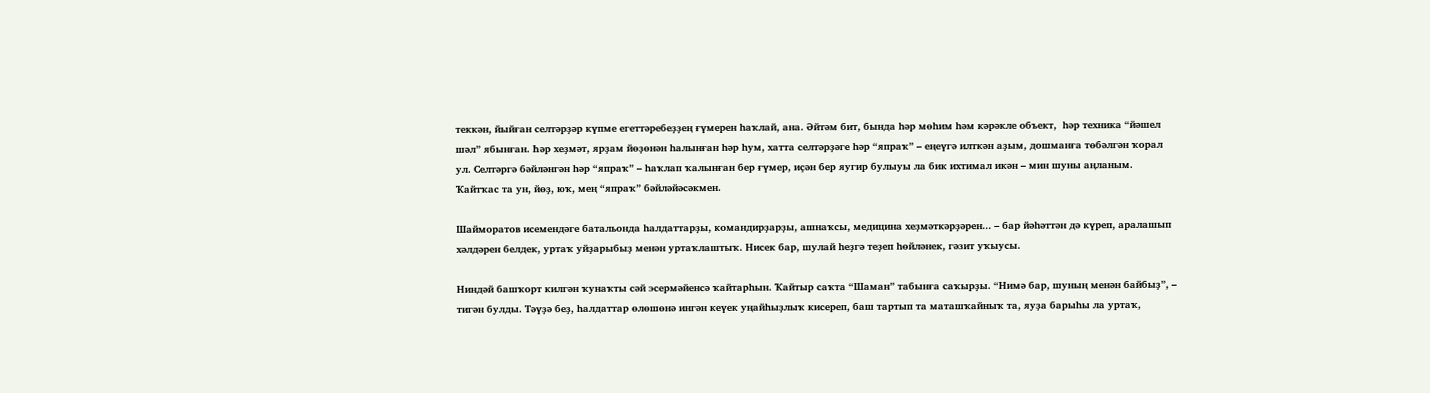теккән, йыйған селтәрҙәр күпме егеттәребеҙҙең ғүмерен һаҡлай, ана. Әйтәм бит, бында һәр мөһим һәм кәрәкле объект,  һәр техника “йәшел шәл” ябынған. Һәр хеҙмәт, ярҙам йөҙөнән һалынған һәр һум, хатта селтәрҙәге һәр “япраҡ” – еңеүгә илткән аҙым, дошманға төбәлгән ҡорал ул. Селтәргә бәйләнгән һәр “япраҡ” – һаҡлап ҡалынған бер ғүмер, иҫән бер яугир булыуы ла бик ихтимал икән – мин шуны аңланым. Ҡайтҡас та ун, йөҙ, юҡ, мең “япраҡ” бәйләйәсәкмен.

Шайморатов исемендәге батальонда һалдаттарҙы, командирҙарҙы, ашнаҡсы, медицина хеҙмәткәрҙәрен... – бар йәһәттән дә күреп, аралашып хәлдәрен белдек, уртаҡ уйҙарыбыҙ менән уртаҡлаштыҡ. Нисек бар, шулай һеҙгә теҙеп һөйләнек, гәзит уҡыусы.

Ниндәй башҡорт килгән ҡунаҡты сәй эсермәйенсә ҡайтарһын. Ҡайтыр саҡта “Шаман” табынға саҡырҙы. “Нимә бар, шуның менән байбыҙ”, – тигән булды. Тәүҙә беҙ, һалдаттар өлөшөнә ингән кеүек уңайһыҙлыҡ кисереп, баш тартып та маташҡайныҡ та, яуҙа барыһы ла уртаҡ,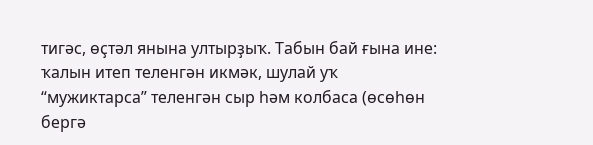тигәс, өҫтәл янына ултырҙыҡ. Табын бай ғына ине: ҡалын итеп теленгән икмәк, шулай уҡ “мужиктарса” теленгән сыр һәм колбаса (өсөһөн бергә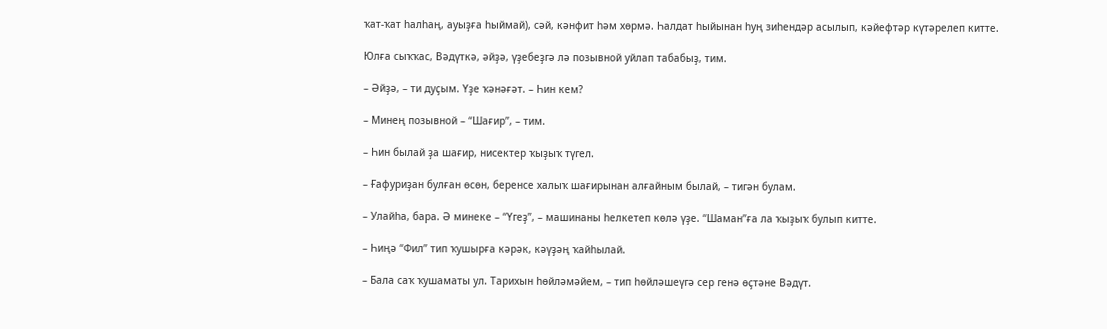ҡат-ҡат һалһаң, ауыҙға һыймай), сәй, кәнфит һәм хөрмә. Һалдат һыйынан һуң зиһендәр асылып, кәйефтәр күтәрелеп китте.

Юлға сыҡҡас, Вәдүткә, әйҙә, үҙебеҙгә лә позывной уйлап табабыҙ, тим.

– Әйҙә, – ти дуҫым. Үҙе ҡәнәғәт. – Һин кем?

– Минең позывной – “Шағир”, – тим.

– Һин былай ҙа шағир, нисектер ҡыҙыҡ түгел.

– Ғафуриҙан булған өсөн, беренсе халыҡ шағирынан алғайным былай, – тигән булам.

– Улайһа, бара. Ә минеке – “Үгеҙ”, – машинаны һелкетеп көлә үҙе. “Шаман”ға ла ҡыҙыҡ булып китте.

– Һиңә “Фил” тип ҡушырға кәрәк, кәүҙәң ҡайһылай.

– Бала саҡ ҡушаматы ул. Тарихын һөйләмәйем, – тип һөйләшеүгә сер генә өҫтәне Вәдүт.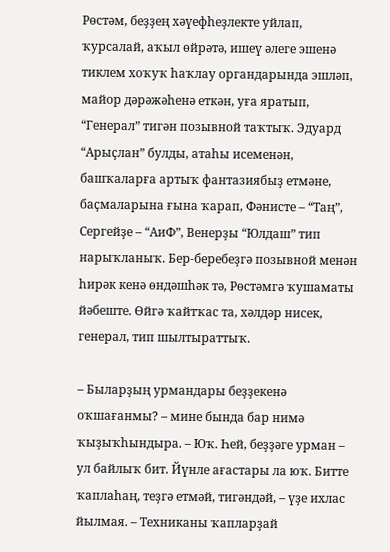Рөстәм, беҙҙең хәүефһеҙлекте уйлап, ҡурсалай, аҡыл өйрәтә, ишеү әлеге эшенә тиклем хоҡуҡ һаҡлау органдарында эшләп, майор дәрәжәһенә еткән, уға яратып, “Генерал” тигән позывной таҡтыҡ. Эдуард “Арыҫлан” булды, атаһы исеменән, башҡаларға артыҡ фантазиябыҙ етмәне, баҫмаларына ғына ҡарап, Фәнисте – “Таң”, Сергейҙе – “АиФ”, Венерҙы “Юлдаш” тип нарыҡланыҡ. Бер-беребеҙгә позывной менән һирәк кенә өндәшһәк тә, Рөстәмгә ҡушаматы йәбеште. Өйгә ҡайтҡас та, хәлдәр нисек, генерал, тип шылтыраттыҡ.

– Быларҙың урмандары беҙҙекенә оҡшағанмы? – мине бында бар нимә ҡыҙыҡһындыра. – Юҡ. Һей, беҙҙәге урман – ул байлыҡ бит. Йүнле ағастары ла юҡ. Битте ҡаплаһаң, теҙгә етмәй, тигәндәй, – үҙе ихлас йылмая. – Техниканы ҡапларҙай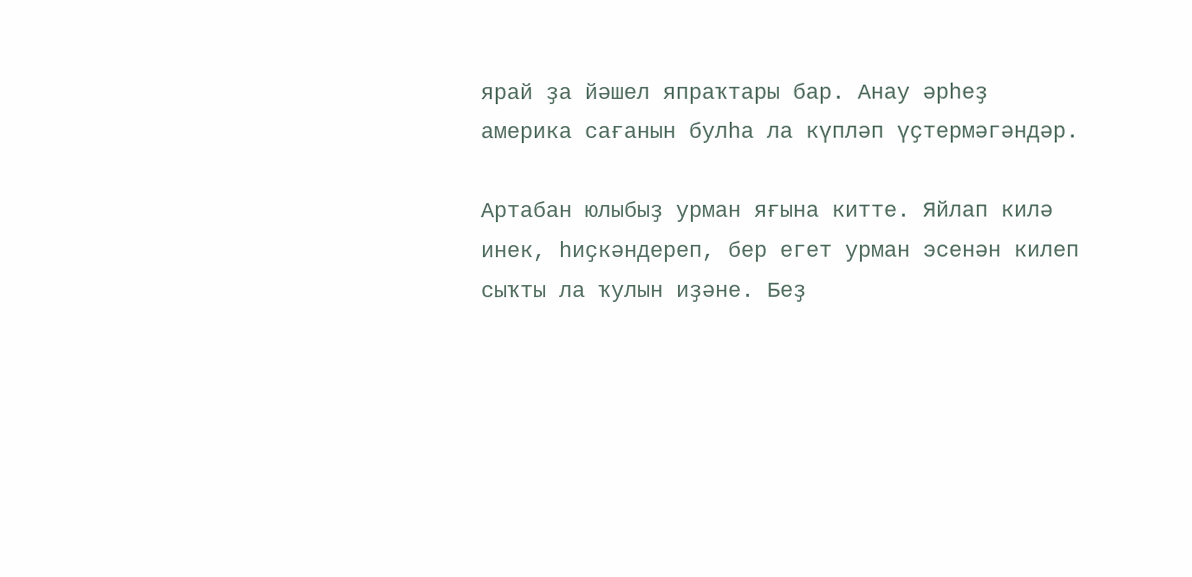ярай ҙа йәшел япраҡтары бар. Анау әрһеҙ америка сағанын булһа ла күпләп үҫтермәгәндәр.

Артабан юлыбыҙ урман яғына китте. Яйлап килә инек, һиҫкәндереп, бер егет урман эсенән килеп сыҡты ла ҡулын иҙәне. Беҙ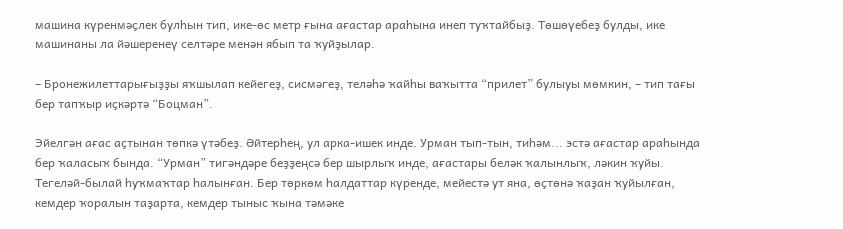машина күренмәҫлек булһын тип, ике-өс метр ғына ағастар араһына инеп туҡтайбыҙ. Төшөүебеҙ булды, ике машинаны ла йәшеренеү селтәре менән ябып та ҡуйҙылар.

– Бронежилеттарығыҙҙы яҡшылап кейегеҙ, сисмәгеҙ, теләһә ҡайһы ваҡытта “прилет” булыуы мөмкин, – тип тағы бер тапҡыр иҫкәртә “Боцман”.

Эйелгән ағас аҫтынан төпкә үтәбеҙ. Әйтерһең, ул арка-ишек инде. Урман тып-тын, тиһәм... эстә ағастар араһында бер ҡаласыҡ бында. “Урман” тигәндәре беҙҙеңсә бер шырлыҡ инде, ағастары беләк ҡалынлыҡ, ләкин ҡуйы. Тегеләй-былай һуҡмаҡтар һалынған. Бер төркөм һалдаттар күренде, мейестә ут яна, өҫтөнә ҡаҙан ҡуйылған, кемдер ҡоралын таҙарта, кемдер тыныс ҡына тәмәке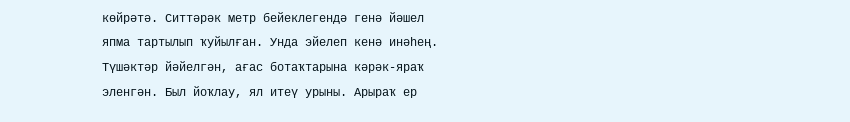көйрәтә. Ситтәрәк метр бейеклегендә генә йәшел япма тартылып ҡуйылған. Унда эйелеп кенә инәһең. Түшәктәр йәйелгән, ағас ботаҡтарына кәрәк-яраҡ эленгән. Был йоҡлау, ял итеү урыны. Арыраҡ ер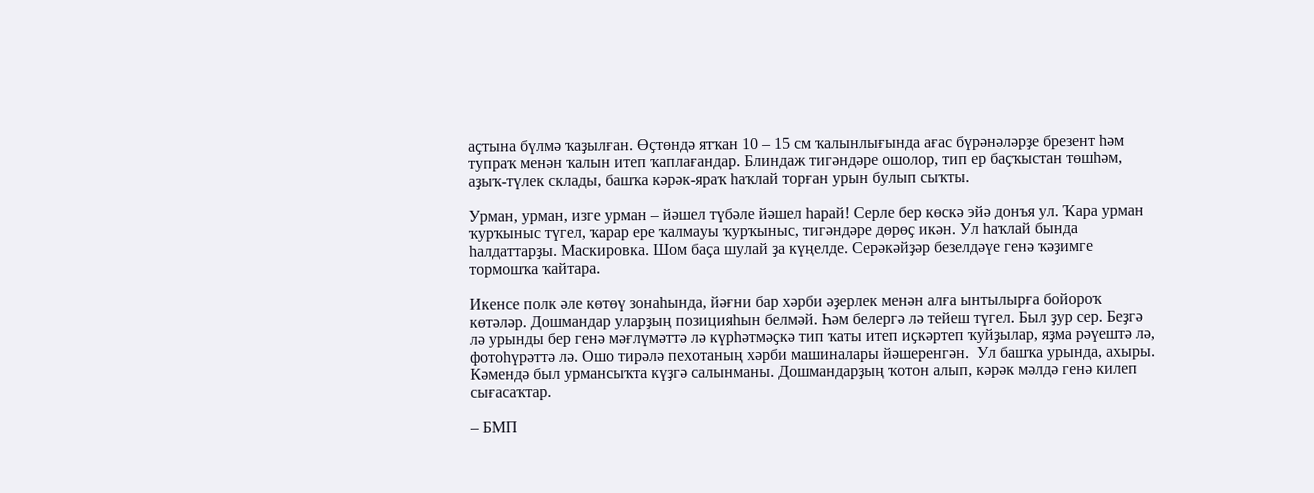аҫтына бүлмә ҡаҙылған. Өҫтөндә ятҡан 10 – 15 см ҡалынлығында ағас бүрәнәләрҙе брезент һәм тупраҡ менән ҡалын итеп ҡаплағандар. Блиндаж тигәндәре ошолор, тип ер баҫҡыстан төшһәм, аҙыҡ-түлек склады, башҡа кәрәк-яраҡ һаҡлай торған урын булып сыҡты.

Урман, урман, изге урман – йәшел түбәле йәшел һарай! Серле бер көскә эйә донъя ул. Ҡара урман ҡурҡыныс түгел, ҡарар ере ҡалмауы ҡурҡыныс, тигәндәре дөрөҫ икән. Ул һаҡлай бында һалдаттарҙы. Маскировка. Шом баҫа шулай ҙа күңелде. Серәкәйҙәр безелдәүе генә ҡәҙимге тормошҡа ҡайтара.

Икенсе полк әле көтөү зонаһында, йәғни бар хәрби әҙерлек менән алға ынтылырға бойороҡ көтәләр. Дошмандар уларҙың позицияһын белмәй. Һәм белергә лә тейеш түгел. Был ҙур сер. Беҙгә лә урынды бер генә мәғлүмәттә лә күрһәтмәҫкә тип ҡаты итеп иҫкәртеп ҡуйҙылар, яҙма рәүештә лә, фотоһүрәттә лә. Ошо тирәлә пехотаның хәрби машиналары йәшеренгән.  Ул башҡа урында, ахыры.  Кәмендә был урмансыҡта күҙгә салынманы. Дошмандарҙың ҡотон алып, кәрәк мәлдә генә килеп сығасаҡтар.

– БМП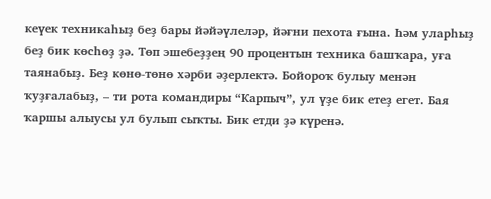кеүек техникаһыҙ беҙ бары йәйәүлеләр, йәғни пехота ғына. Һәм уларһыҙ беҙ бик көсһөҙ ҙә. Төп эшебеҙҙең 90 процентын техника башҡара, уға таянабыҙ. Беҙ көнө-төнө хәрби әҙерлектә. Бойороҡ булыу менән ҡуҙғалабыҙ, – ти рота командиры “Карпыч”, ул үҙе бик етеҙ егет. Бая ҡаршы алыусы ул булып сыҡты. Бик етди ҙә күренә.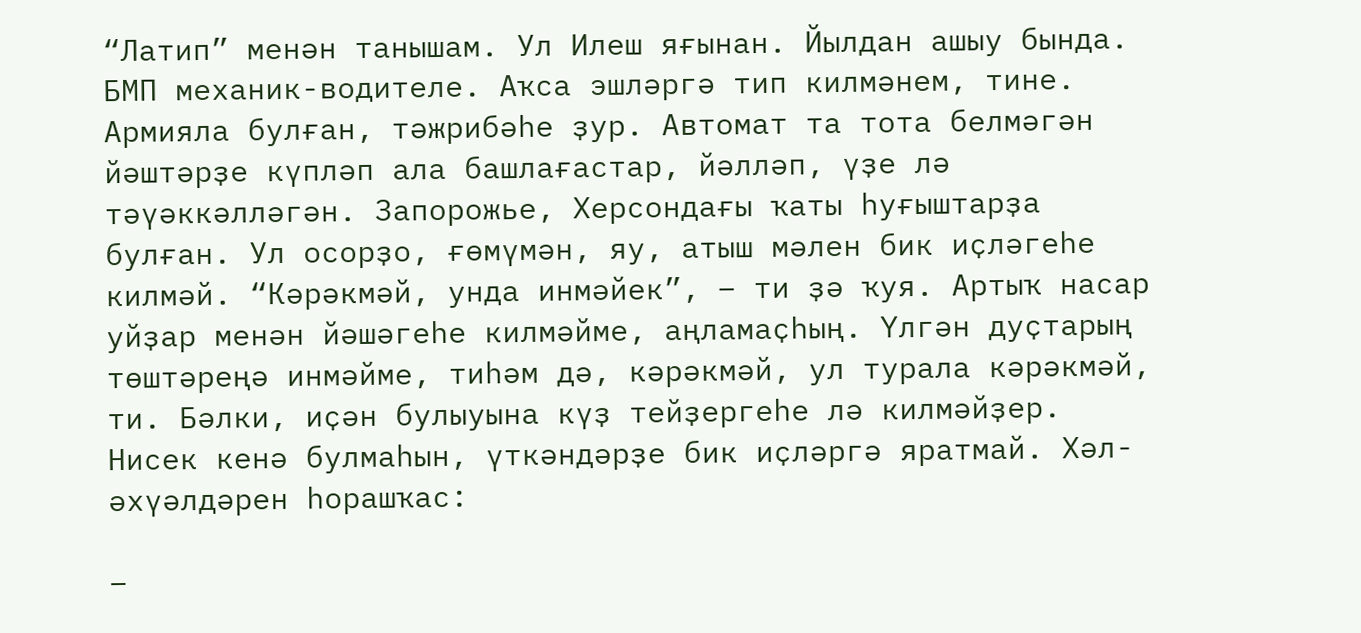“Латип” менән танышам. Ул Илеш яғынан. Йылдан ашыу бында. БМП механик-водителе. Аҡса эшләргә тип килмәнем, тине. Армияла булған, тәжрибәһе ҙур. Автомат та тота белмәгән йәштәрҙе күпләп ала башлағастар, йәлләп, үҙе лә тәүәккәлләгән. Запорожье, Херсондағы ҡаты һуғыштарҙа булған. Ул осорҙо, ғөмүмән, яу, атыш мәлен бик иҫләгеһе килмәй. “Кәрәкмәй, унда инмәйек”, – ти ҙә ҡуя. Артыҡ насар уйҙар менән йәшәгеһе килмәйме, аңламаҫһың. Үлгән дуҫтарың төштәреңә инмәйме, тиһәм дә, кәрәкмәй, ул турала кәрәкмәй, ти. Бәлки, иҫән булыуына күҙ тейҙергеһе лә килмәйҙер. Нисек кенә булмаһын, үткәндәрҙе бик иҫләргә яратмай. Хәл-әхүәлдәрен һорашҡас:

–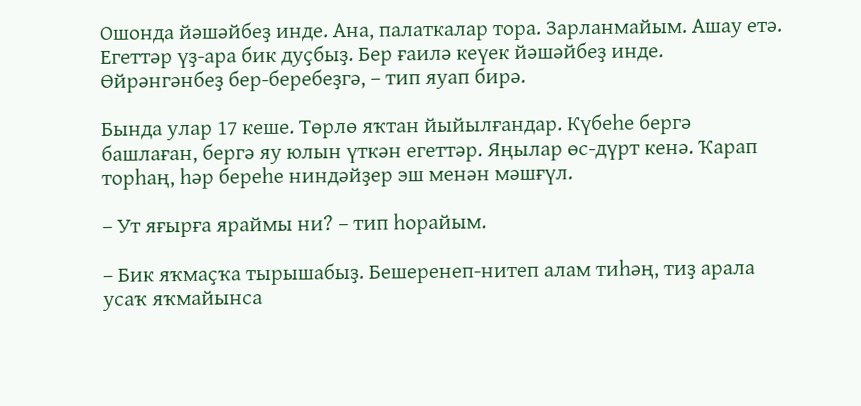Ошонда йәшәйбеҙ инде. Ана, палаткалар тора. Зарланмайым. Ашау етә. Егеттәр үҙ-ара бик дуҫбыҙ. Бер ғаилә кеүек йәшәйбеҙ инде. Өйрәнгәнбеҙ бер-беребеҙгә, – тип яуап бирә.

Бында улар 17 кеше. Төрлө яҡтан йыйылғандар. Күбеһе бергә башлаған, бергә яу юлын үткән егеттәр. Яңылар өс-дүрт кенә. Ҡарап торһаң, һәр береһе ниндәйҙер эш менән мәшғүл.

– Ут яғырға яраймы ни? – тип һорайым.

– Бик яҡмаҫҡа тырышабыҙ. Бешеренеп-нитеп алам тиһәң, тиҙ арала усаҡ яҡмайынса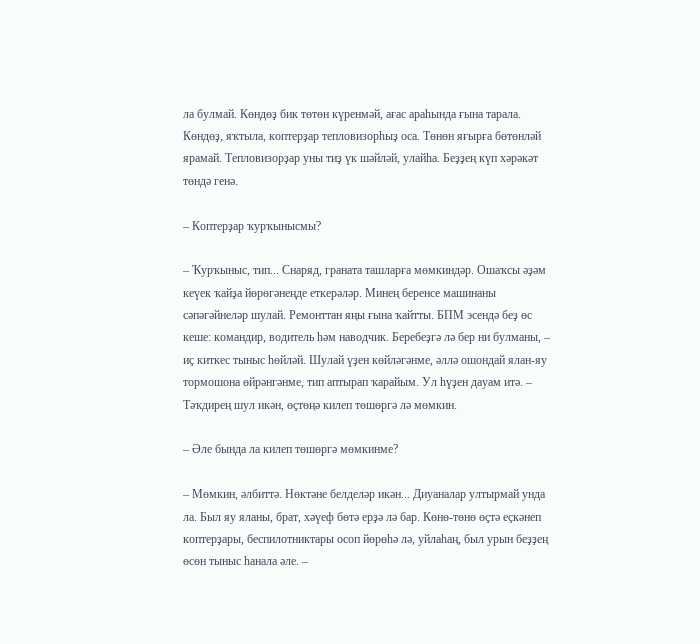ла булмай. Көндөҙ бик төтөн күренмәй, ағас араһында ғына тарала. Көндөҙ, яҡтыла, коптерҙар тепловизорһыҙ оса. Төнөн яғырға бөтөнләй ярамай. Тепловизорҙар уны тиҙ үк шәйләй, улайһа. Беҙҙең күп хәрәкәт төндә генә.

– Коптерҙар ҡурҡынысмы?

– Ҡурҡыныс, тип... Снаряд, граната ташларға мөмкиндәр. Ошаҡсы әҙәм кеүек ҡайҙа йөрөгәнеңде еткерәләр. Минең беренсе машинаны сәпәгәйнеләр шулай. Ремонттан яңы ғына ҡайтты. БПМ эсендә беҙ өс кеше: командир, водитель һәм наводчик. Беребеҙгә лә бер ни булманы, – иҫ киткес тыныс һөйләй. Шулай үҙен көйләгәнме, әллә ошондай ялан-яу тормошона өйрәнгәнме, тип аптырап ҡарайым. Ул һүҙен дауам итә. – Тәҡдирең шул икән, өҫтөңә килеп төшөргә лә мөмкин.

– Әле бында ла килеп төшөргә мөмкинме?

– Мөмкин, әлбиттә. Нөктәне белделәр икән... Диуаналар ултырмай унда ла. Был яу яланы, брат, хәүеф бөтә ерҙә лә бар. Көнө-төнө өҫтә еҫкәнеп коптерҙары, беспилотниктары осоп йөрөһә лә, уйлаһаң, был урын беҙҙең өсөн тыныс һанала әле. –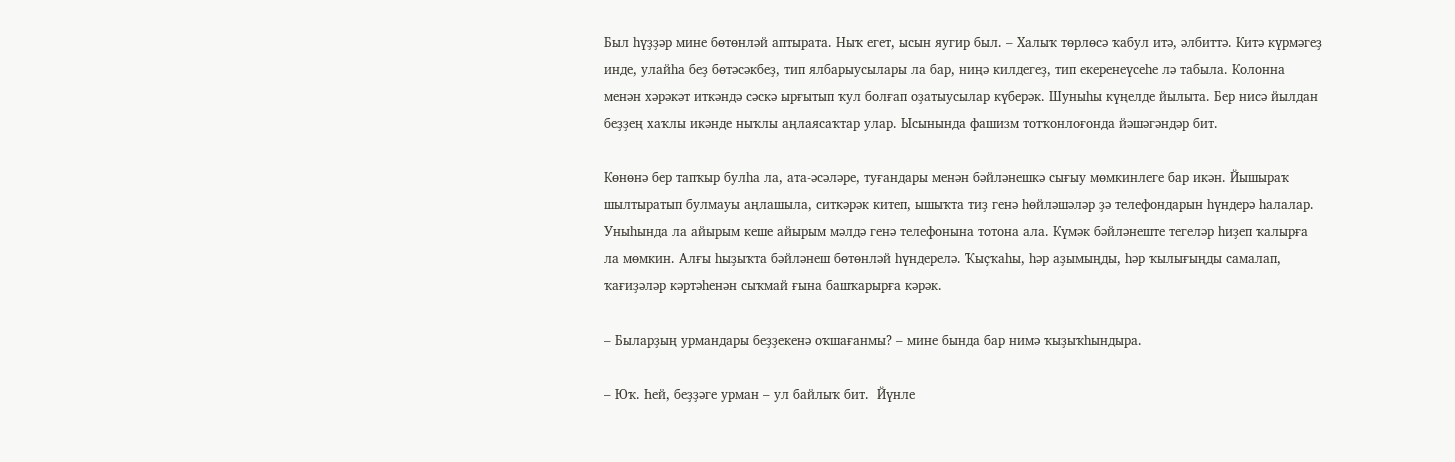Был һүҙҙәр мине бөтөнләй аптырата. Ныҡ егет, ысын яугир был. – Халыҡ төрлөсә ҡабул итә, әлбиттә. Китә күрмәгеҙ инде, улайһа беҙ бөтәсәкбеҙ, тип ялбарыусылары ла бар, ниңә килдегеҙ, тип екеренеүсеһе лә табыла. Колонна менән хәрәкәт иткәндә сәскә ырғытып ҡул болғап оҙатыусылар күберәк. Шуныһы күңелде йылыта. Бер нисә йылдан беҙҙең хаҡлы икәнде ныҡлы аңлаясаҡтар улар. Ысынында фашизм тотҡонлоғонда йәшәгәндәр бит.

Көнөнә бер тапҡыр булһа ла, ата-әсәләре, туғандары менән бәйләнешкә сығыу мөмкинлеге бар икән. Йышыраҡ шылтыратып булмауы аңлашыла, ситкәрәк китеп, ышыҡта тиҙ генә һөйләшәләр ҙә телефондарын һүндерә һалалар. Уныһында ла айырым кеше айырым мәлдә генә телефонына тотона ала. Күмәк бәйләнеште тегеләр һиҙеп ҡалырға ла мөмкин. Алғы һыҙыҡта бәйләнеш бөтөнләй һүндерелә. Ҡыҫҡаһы, һәр аҙымыңды, һәр ҡылығыңды самалап, ҡағиҙәләр кәртәһенән сыҡмай ғына башҡарырға кәрәк.

– Быларҙың урмандары беҙҙекенә оҡшағанмы? – мине бында бар нимә ҡыҙыҡһындыра.

– Юҡ. Һей, беҙҙәге урман – ул байлыҡ бит.  Йүнле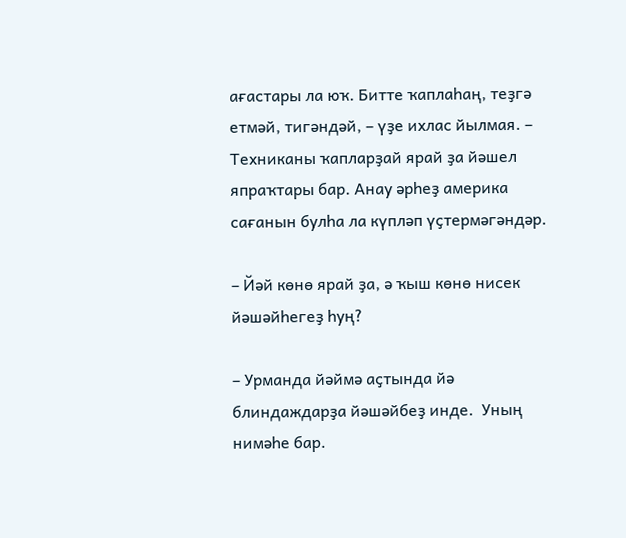ағастары ла юҡ. Битте ҡаплаһаң, теҙгә етмәй, тигәндәй, – үҙе ихлас йылмая. – Техниканы ҡапларҙай ярай ҙа йәшел япраҡтары бар. Анау әрһеҙ америка сағанын булһа ла күпләп үҫтермәгәндәр.

– Йәй көнө ярай ҙа, ә ҡыш көнө нисек йәшәйһегеҙ һуң?

– Урманда йәймә аҫтында йә блиндаждарҙа йәшәйбеҙ инде.  Уның нимәһе бар.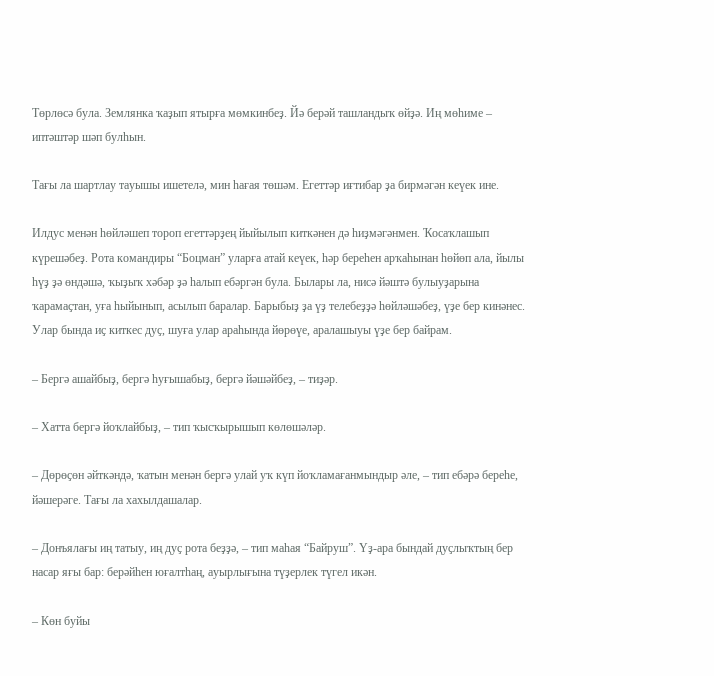Төрлөсә була. Землянка ҡаҙып ятырға мөмкинбеҙ. Йә берәй ташландыҡ өйҙә. Иң мөһиме – иптәштәр шәп булһын.

Тағы ла шартлау тауышы ишетелә, мин һағая төшәм. Егеттәр иғтибар ҙа бирмәгән кеүек ине.

Илдус менән һөйләшеп тороп егеттәрҙең йыйылып киткәнен дә һиҙмәгәнмен. Ҡосаҡлашып күрешәбеҙ. Рота командиры “Боцман” уларға атай кеүек, һәр береһен арҡаһынан һөйөп ала, йылы һүҙ ҙә өндәшә, ҡыҙыҡ хәбәр ҙә һалып ебәргән була. Былары ла, нисә йәштә булыуҙарына ҡарамаҫтан, уға һыйынып, асылып баралар. Барыбыҙ ҙа үҙ телебеҙҙә һөйләшәбеҙ, үҙе бер кинәнес. Улар бында иҫ киткес дуҫ, шуға улар араһында йөрөүе, аралашыуы үҙе бер байрам.

– Бергә ашайбыҙ, бергә һуғышабыҙ, бергә йәшәйбеҙ, – тиҙәр.

– Хатта бергә йоҡлайбыҙ, – тип ҡысҡырышып көлөшәләр.

– Дөрөҫөн әйткәндә, ҡатын менән бергә улай уҡ күп йоҡламағанмындыр әле, – тип ебәрә береһе, йәшерәге. Тағы ла хахылдашалар.

– Донъялағы иң татыу, иң дуҫ рота беҙҙә, – тип маһая “Байруш”. Үҙ-ара бындай дуҫлыҡтың бер насар яғы бар: берәйһен юғалтһаң, ауырлығына түҙерлек түгел икән.

– Көн буйы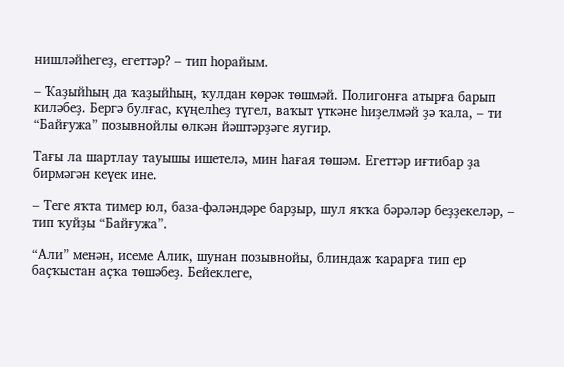нишләйһегеҙ, егеттәр? – тип һорайым.

– Ҡаҙыйһың да ҡаҙыйһың, ҡулдан көрәк төшмәй. Полигонға атырға барып киләбеҙ. Бергә булғас, күңелһеҙ түгел, ваҡыт үткәне һиҙелмәй ҙә ҡала, – ти “Байғужа” позывнойлы өлкән йәштәрҙәге яугир.

Тағы ла шартлау тауышы ишетелә, мин һағая төшәм. Егеттәр иғтибар ҙа бирмәгән кеүек ине.

– Теге яҡта тимер юл, база-фәләндәре барҙыр, шул яҡҡа бәрәләр беҙҙекеләр, – тип ҡуйҙы “Байғужа”.

“Али” менән, исеме Алик, шунан позывнойы, блиндаж ҡарарға тип ер баҫҡыстан аҫҡа төшәбеҙ. Бейеклеге,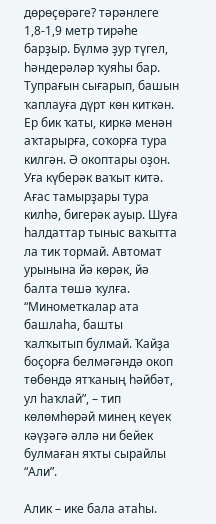дөрөҫөрәге? тәрәнлеге 1,8-1,9 метр тирәһе барҙыр. Бүлмә ҙур түгел, һәндерәләр ҡуяһы бар. Тупрағын сығарып, башын ҡаплауға дүрт көн киткән. Ер бик ҡаты, киркә менән аҡтарырға, соҡорға тура килгән. Ә окоптары оҙон. Уға күберәк ваҡыт китә. Ағас тамырҙары тура килһә, бигерәк ауыр. Шуға һалдаттар тыныс ваҡытта ла тик тормай. Автомат урынына йә көрәк, йә балта төшә ҡулға. “Минометкалар ата башлаһа, башты ҡалҡытып булмай. Ҡайҙа боҫорға белмәгәндә окоп төбөндә ятҡаның һәйбәт, ул һаҡлай”, – тип көлөмһөрәй минең кеүек кәүҙәгә әллә ни бейек булмаған яҡты сырайлы “Али”.

Алик – ике бала атаһы.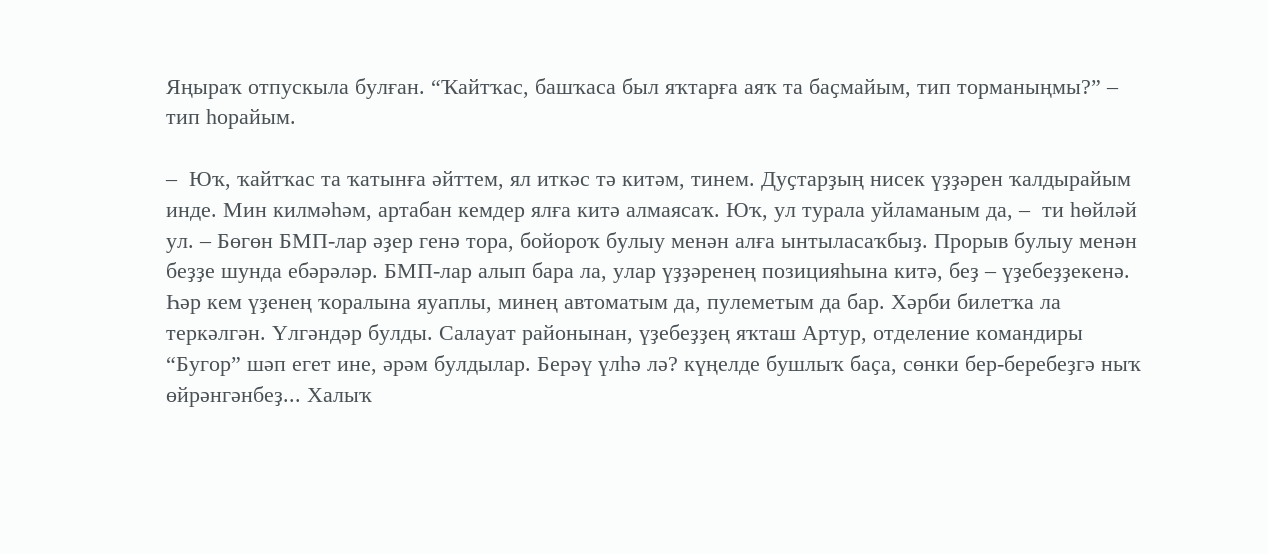Яңыраҡ отпускыла булған. “Ҡайтҡас, башҡаса был яҡтарға аяҡ та баҫмайым, тип торманыңмы?” –  тип һорайым.

–  Юҡ, ҡайтҡас та ҡатынға әйттем, ял иткәс тә китәм, тинем. Дуҫтарҙың нисек үҙҙәрен ҡалдырайым инде. Мин килмәһәм, артабан кемдер ялға китә алмаясаҡ. Юҡ, ул турала уйламаным да, –  ти һөйләй ул. – Бөгөн БМП-лар әҙер генә тора, бойороҡ булыу менән алға ынтыласаҡбыҙ. Прорыв булыу менән беҙҙе шунда ебәрәләр. БМП-лар алып бара ла, улар үҙҙәренең позицияһына китә, беҙ – үҙебеҙҙекенә. Һәр кем үҙенең ҡоралына яуаплы, минең автоматым да, пулеметым да бар. Хәрби билетҡа ла теркәлгән. Үлгәндәр булды. Салауат районынан, үҙебеҙҙең яҡташ Артур, отделение командиры “Бугор” шәп егет ине, әрәм булдылар. Берәү үлһә лә? күңелде бушлыҡ баҫа, сөнки бер-беребеҙгә ныҡ өйрәнгәнбеҙ... Халыҡ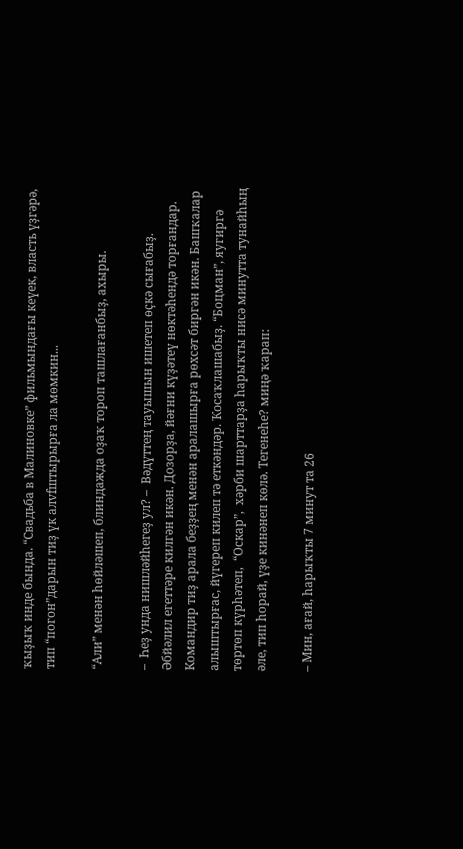ҡыҙыҡ инде бында. “Свадьба в Малиновке” фильмындағы кеүек, власть үҙгәрә, тип “погон”дарын тиҙ үк алvfштырырға ла мөмкин...

“Али” менән һөйләшеп, блиндажда оҙаҡ тороп ташлағанбыҙ, ахыры.

–  Һеҙ унда нишләйһегеҙ ул? –  Вәдүттең тауышын ишетеп өҫкә сығабыҙ. Әбйәлил егеттәре килгән икән. Дозорҙа, йәғни күҙәтеү нөктәһендә торғандар. Командир тиҙ арала беҙҙең менән аралашырға рөхсәт биргән икән. Башҡалар алыштырғас, йүгереп килеп тә еткәндәр. Ҡосаҡлашабыҙ. “Боцман”, яугиргә төртөп күрһәтеп,  “Оскар”,  хәрби шарттарҙа һарыҡты нисә минутта тунайһың әле, тип һорай, үҙе кинәнеп көлә. Тегенеһе? миңә ҡарап:

– Мин, ағай, һарыҡты 7 минут та 26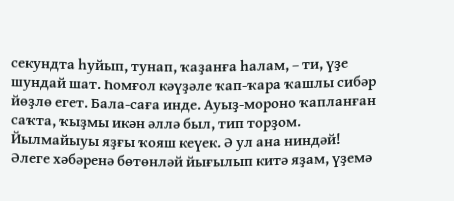секундта һуйып, тунап, ҡаҙанға һалам, – ти, үҙе шундай шат. Һомғол кәүҙәле ҡап-ҡара ҡашлы сибәр йөҙлө егет. Бала-саға инде. Ауыҙ-мороно ҡапланған саҡта, ҡыҙмы икән әллә был, тип торҙом. Йылмайыуы яҙғы ҡояш кеүек. Ә ул ана ниндәй! Әлеге хәбәренә бөтөнләй йығылып китә яҙам, үҙемә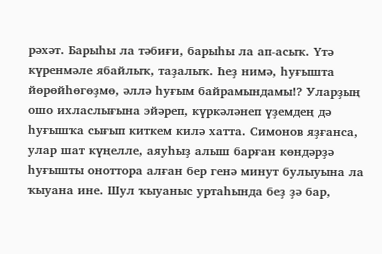рәхәт. Барыһы ла тәбиғи, барыһы ла ап-асыҡ. Үтә күренмәле ябайлыҡ, таҙалыҡ. Һеҙ нимә, һуғышта йөрөйһөгөҙмө, әллә һуғым байрамындамы!? Уларҙың ошо ихласлығына эйәреп, күркәләнеп үҙемдең дә һуғышҡа сығып киткем килә хатта. Симонов яҙғанса, улар шат күңелле, аяуһыҙ алыш барған көндәрҙә һуғышты оноттора алған бер генә минут булыуына ла ҡыуана ине. Шул ҡыуаныс уртаһында беҙ ҙә бар,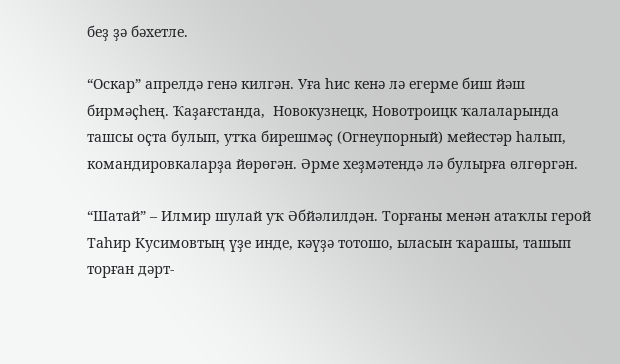беҙ ҙә бәхетле.

“Оскар” апрелдә генә килгән. Уға һис кенә лә егерме биш йәш бирмәҫһең. Ҡаҙағстанда,  Новокузнецк, Новотроицк ҡалаларында  ташсы оҫта булып, утҡа бирешмәҫ (Огнеупорный) мейестәр һалып, командировкаларҙа йөрөгән. Әрме хеҙмәтендә лә булырға өлгөргән.

“Шатай” – Илмир шулай уҡ Әбйәлилдән. Торғаны менән атаҡлы герой Таһир Кусимовтың үҙе инде, кәүҙә тотошо, ыласын ҡарашы, ташып торған дәрт-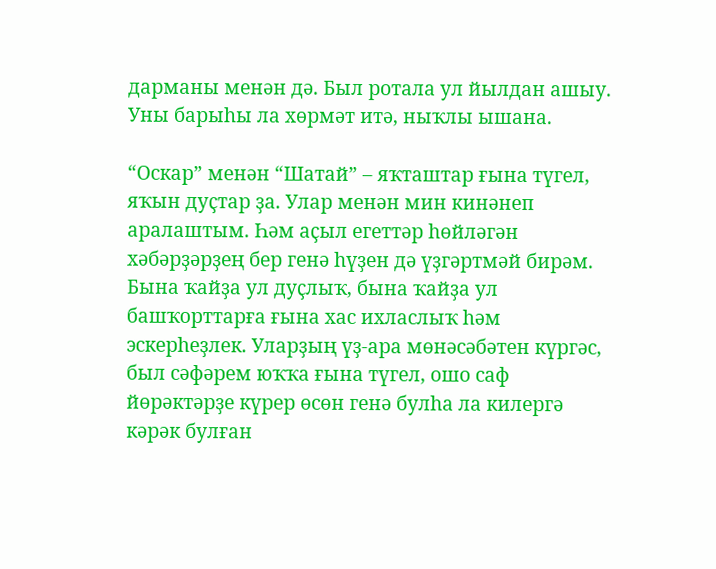дарманы менән дә. Был ротала ул йылдан ашыу. Уны барыһы ла хөрмәт итә, ныҡлы ышана.

“Оскар” менән “Шатай” – яҡташтар ғына түгел, яҡын дуҫтар ҙа. Улар менән мин кинәнеп аралаштым. Һәм аҫыл егеттәр һөйләгән хәбәрҙәрҙең бер генә һүҙен дә үҙгәртмәй бирәм. Бына ҡайҙа ул дуҫлыҡ, бына ҡайҙа ул башҡорттарға ғына хас ихласлыҡ һәм эскерһеҙлек. Уларҙың үҙ-ара мөнәсәбәтен күргәс, был сәфәрем юҡҡа ғына түгел, ошо саф йөрәктәрҙе күрер өсөн генә булһа ла килергә кәрәк булған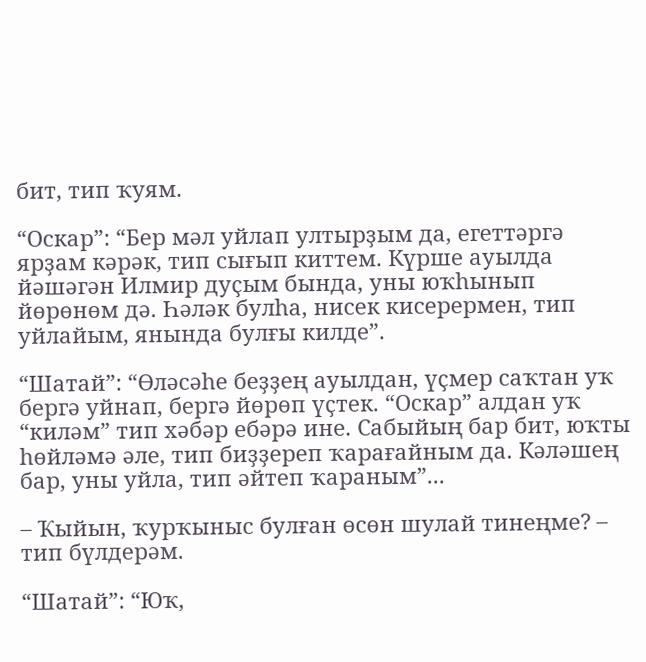бит, тип ҡуям.

“Оскар”: “Бер мәл уйлап ултырҙым да, егеттәргә ярҙам кәрәк, тип сығып киттем. Күрше ауылда йәшәгән Илмир дуҫым бында, уны юҡһынып йөрөнөм дә. Һәләк булһа, нисек кисерермен, тип уйлайым, янында булғы килде”.

“Шатай”: “Өләсәһе беҙҙең ауылдан, үҫмер саҡтан уҡ бергә уйнап, бергә йөрөп үҫтек. “Оскар” алдан уҡ “киләм” тип хәбәр ебәрә ине. Сабыйың бар бит, юҡты һөйләмә әле, тип биҙҙереп ҡарағайным да. Кәләшең бар, уны уйла, тип әйтеп ҡараным”...

– Ҡыйын, ҡурҡыныс булған өсөн шулай тинеңме? – тип бүлдерәм.

“Шатай”: “Юҡ,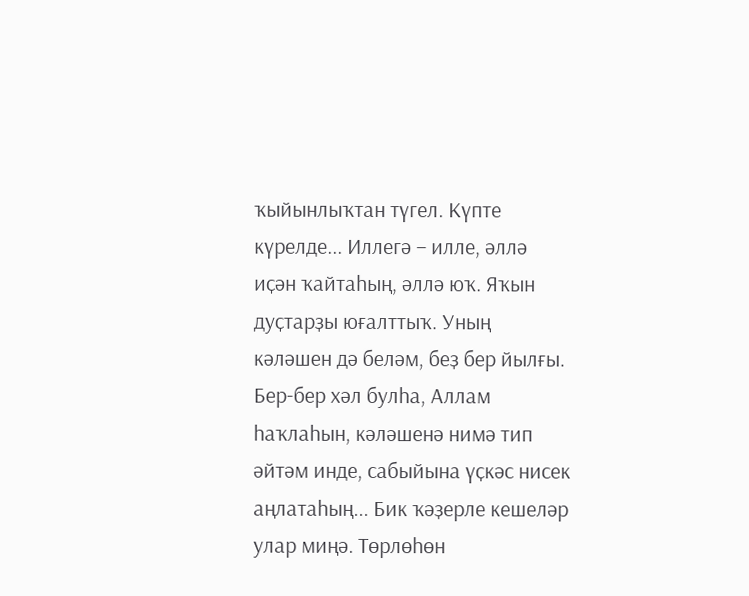ҡыйынлыҡтан түгел. Күпте күрелде... Иллегә – илле, әллә иҫән ҡайтаһың, әллә юҡ. Яҡын дуҫтарҙы юғалттыҡ. Уның кәләшен дә беләм, беҙ бер йылғы. Бер-бер хәл булһа, Аллам һаҡлаһын, кәләшенә нимә тип әйтәм инде, сабыйына үҫкәс нисек аңлатаһың... Бик ҡәҙерле кешеләр улар миңә. Төрлөһөн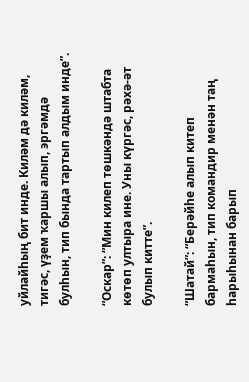уйлайһың бит инде. Киләм дә киләм, тигәс, үҙем ҡаршы алып, эргәмдә булһын, тип бында тартып алдым инде”.

“Оскар”: “Мин килеп төшкәндә штабта көтөп ултыра ине. Уны күргәс, рәхә-әт булып китте”.

“Шатай”: “Берәйһе алып китеп бармаһын, тип командир менән таң һарыһынан барып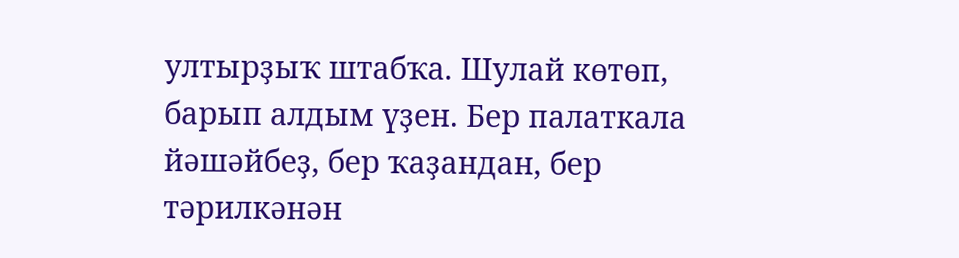ултырҙыҡ штабҡа. Шулай көтөп, барып алдым үҙен. Бер палаткала йәшәйбеҙ, бер ҡаҙандан, бер тәрилкәнән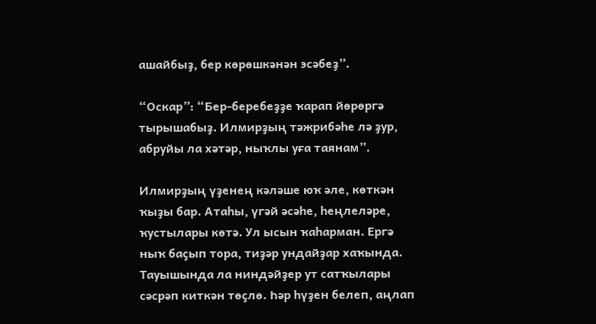ашайбыҙ, бер көрөшкәнән эсәбеҙ”.

“Оскар”: “Бер-беребеҙҙе ҡарап йөрөргә тырышабыҙ. Илмирҙың тәжрибәһе лә ҙур, абруйы ла хәтәр, ныҡлы уға таянам”.

Илмирҙың үҙенең кәләше юҡ әле, көткән ҡыҙы бар. Атаһы, үгәй әсәһе, һеңлеләре, ҡустылары көтә. Ул ысын ҡаһарман. Ергә ныҡ баҫып тора, тиҙәр ундайҙар хаҡында. Тауышында ла ниндәйҙер ут сатҡылары сәсрәп киткән төҫлө. Һәр һүҙен белеп, аңлап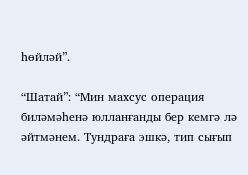һөйләй”.

“Шатай”: “Мин махсус операция биләмәһенә юлланғанды бер кемгә лә әйтмәнем. Тундраға эшкә, тип сығып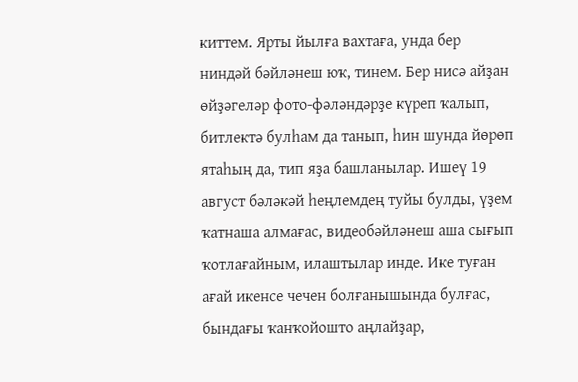киттем. Ярты йылға вахтаға, унда бер ниндәй бәйләнеш юҡ, тинем. Бер нисә айҙан өйҙәгеләр фото-фәләндәрҙе күреп ҡалып, битлектә булһам да танып, һин шунда йөрөп ятаһың да, тип яҙа башланылар. Ишеү 19 август бәләкәй һеңлемдең туйы булды, үҙем ҡатнаша алмағас, видеобәйләнеш аша сығып ҡотлағайным, илаштылар инде. Ике туған ағай икенсе чечен болғанышында булғас, бындағы ҡанҡойошто аңлайҙар,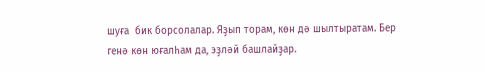шуға  бик борсолалар. Яҙып торам, көн дә шылтыратам. Бер генә көн юғалһам да, эҙләй башлайҙар.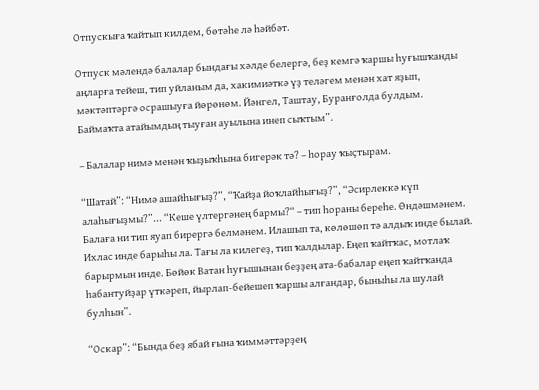Отпускыға ҡайтып килдем, бөтәһе лә һәйбәт.

Отпуск мәлендә балалар бындағы хәлде белергә, беҙ кемгә ҡаршы һуғышҡанды аңларға тейеш, тип уйланым да, хакимиәткә үҙ теләгем менән хат яҙып, мәктәптәргә осрашыуға йөрөнөм. Йәнгел, Таштау, Буранғолда булдым. Баймаҡта атайымдың тыуған ауылына инеп сыҡтым”.

– Балалар нимә менән ҡыҙыҡһына бигерәк тә? – һорау ҡыҫтырам.

“Шатай”: “Нимә ашайһығыҙ?”, “Ҡайҙа йоҡлайһығыҙ?”, “Әсирлеккә күп алаһығыҙмы?”... “Кеше үлтергәнең бармы?“ – тип һораны береһе. Өндәшмәнем. Балаға ни тип яуап бирергә белмәнем. Илашып та, көлөшөп тә алдыҡ инде былай. Ихлас инде барыһы ла. Тағы ла килегеҙ, тип ҡалдылар. Еңеп ҡайтҡас, мотлаҡ барырмын инде. Бөйөк Ватан һуғышынан беҙҙең ата-бабалар еңеп ҡайтҡанда  һабантуйҙар үткәреп, йырлап-бейешеп ҡаршы алғандар, быныһы ла шулай булһын”.

“Оскар”: “Бында беҙ ябай ғына ҡиммәттәрҙең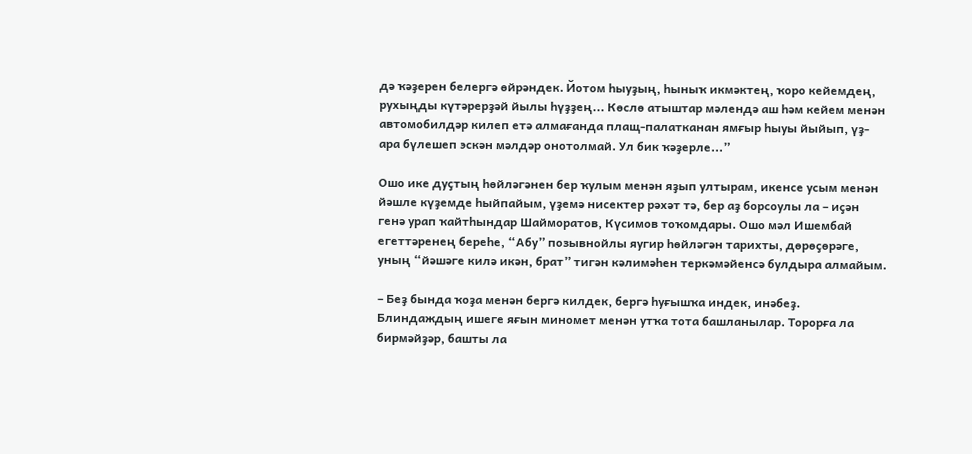дә ҡәҙерен белергә өйрәндек. Йотом һыуҙың, һыныҡ икмәктең, ҡоро кейемдең, рухыңды күтәрерҙәй йылы һүҙҙең... Көслө атыштар мәлендә аш һәм кейем менән автомобилдәр килеп етә алмағанда плащ-палатканан ямғыр һыуы йыйып, үҙ-ара бүлешеп эскән мәлдәр онотолмай. Ул бик ҡәҙерле...”

Ошо ике дуҫтың һөйләгәнен бер ҡулым менән яҙып ултырам, икенсе усым менән йәшле күҙемде һыйпайым, үҙемә нисектер рәхәт тә, бер аҙ борсоулы ла – иҫән генә урап ҡайтһындар Шайморатов, Күсимов тоҡомдары. Ошо мәл Ишембай егеттәренең береһе, “Абу” позывнойлы яугир һөйләгән тарихты, дөрөҫөрәге, уның “йәшәге килә икән, брат” тигән кәлимәһен теркәмәйенсә булдыра алмайым.

– Беҙ бында ҡоҙа менән бергә килдек, бергә һуғышҡа индек, инәбеҙ. Блиндаждың ишеге яғын миномет менән утҡа тота башланылар. Торорға ла бирмәйҙәр, башты ла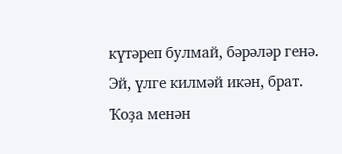күтәреп булмай, бәрәләр генә.  Эй, үлге килмәй икән, брат. Ҡоҙа менән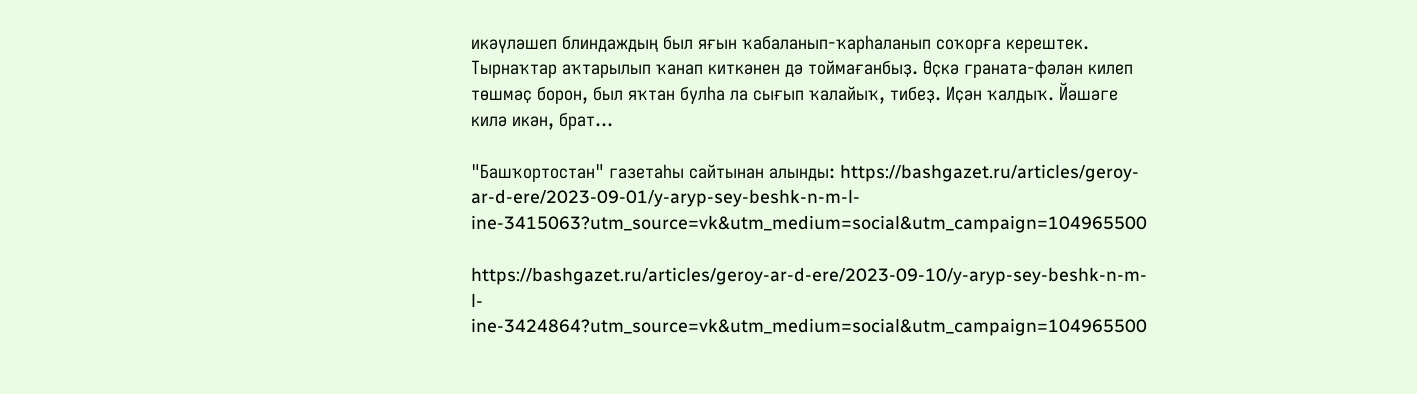икәүләшеп блиндаждың был яғын ҡабаланып-ҡарһаланып соҡорға керештек. Тырнаҡтар аҡтарылып ҡанап киткәнен дә тоймағанбыҙ. Өҫкә граната-фәлән килеп төшмәҫ борон, был яҡтан булһа ла сығып ҡалайыҡ, тибеҙ. Иҫән ҡалдыҡ. Йәшәге килә икән, брат...

"Башҡортостан" газетаһы сайтынан алынды: https://bashgazet.ru/articles/geroy-ar-d-ere/2023-09-01/y-aryp-sey-beshk-n-m-l-ine-3415063?utm_source=vk&utm_medium=social&utm_campaign=104965500

https://bashgazet.ru/articles/geroy-ar-d-ere/2023-09-10/y-aryp-sey-beshk-n-m-l-ine-3424864?utm_source=vk&utm_medium=social&utm_campaign=104965500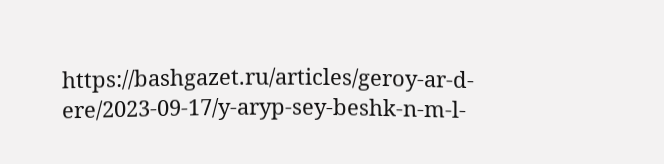https://bashgazet.ru/articles/geroy-ar-d-ere/2023-09-17/y-aryp-sey-beshk-n-m-l-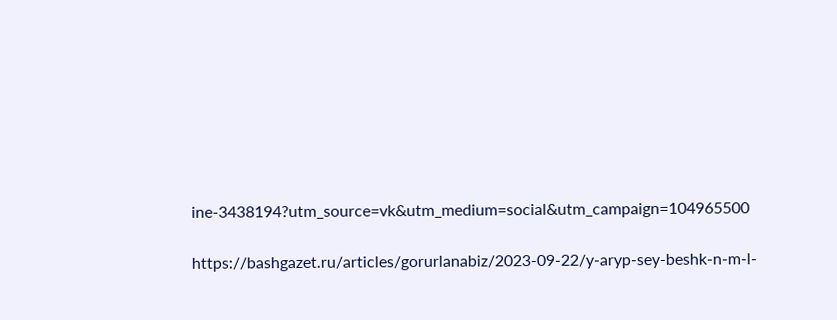ine-3438194?utm_source=vk&utm_medium=social&utm_campaign=104965500

https://bashgazet.ru/articles/gorurlanabiz/2023-09-22/y-aryp-sey-beshk-n-m-l-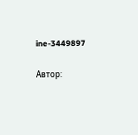ine-3449897

Автор: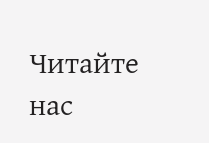Читайте нас